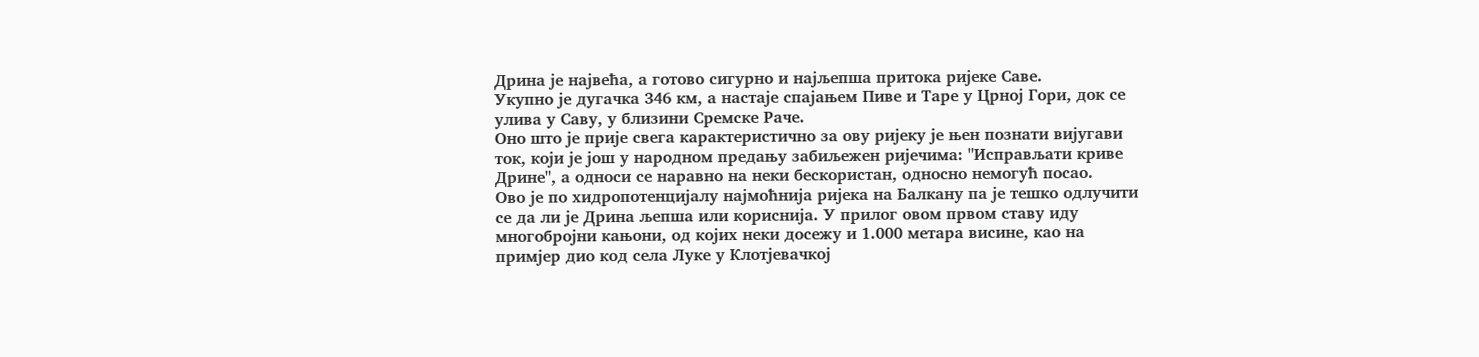Дрина је највећа, а готово сигурно и најљепша притока ријеке Саве.
Укупно је дугачка 346 км, а настаје спајањем Пиве и Таре у Црној Гори, док се улива у Саву, у близини Сремске Раче.
Оно што је прије свега карактеристично за ову ријеку је њен познати вијугави ток, који је још у народном предању забиљежен ријечима: "Исправљати криве Дрине", а односи се наравно на неки бескористан, односно немогућ посао.
Ово је по хидропотенцијалу најмоћнија ријека на Балкану па је тешко одлучити се да ли је Дрина љепша или кориснија. У прилог овом првом ставу иду многобројни кањони, од којих неки досежу и 1.000 метара висине, као на примјер дио код села Луке у Клотјевачкој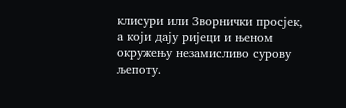клисури или Зворнички просјек, а који дају ријеци и њеном окружењу незамисливо сурову љепоту.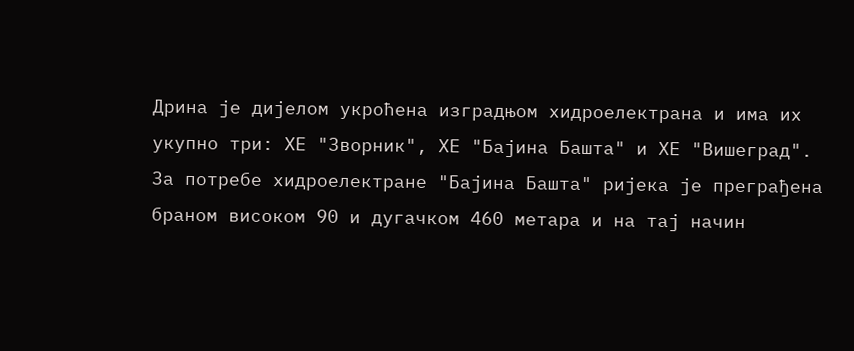Дрина је дијелом укроћена изградњом хидроелектрана и има их укупно три: ХЕ "Зворник", ХЕ "Бајина Башта" и ХЕ "Вишеград".
За потребе хидроелектране "Бајина Башта" ријека је преграђена браном високом 90 и дугачком 460 метара и на тај начин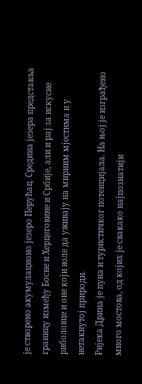је створено акумулационо језеро Перућац. Средина језера представља границу између Босне и Херцеговине и Србије, али и рај за искусне риболовце и оне који воле да уживају на мирним мјестима и у нетакнутој природи.
Ријека Дрина је пуна и туристичког потенцијала. На њој је изграђено много мостова, од којих је свакако најпознатији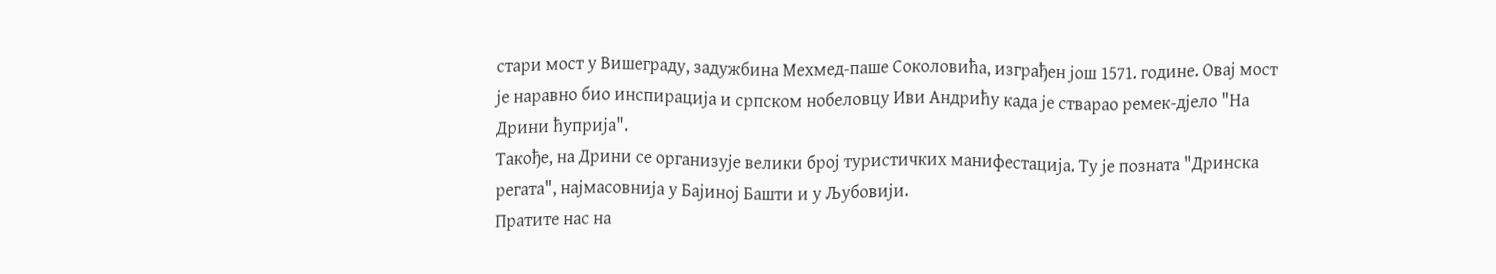стари мост у Вишеграду, задужбина Мехмед-паше Соколовића, изграђен још 1571. године. Овај мост је наравно био инспирација и српском нобеловцу Иви Андрићу када је стварао ремек-дјело "На Дрини ћуприја".
Такође, на Дрини се организује велики број туристичких манифестација. Ту је позната "Дринска регата", најмасовнија у Бајиној Башти и у Љубовији.
Пратите нас на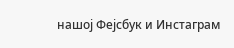нашој Фејсбук и Инстаграм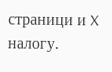страници и X налогу.